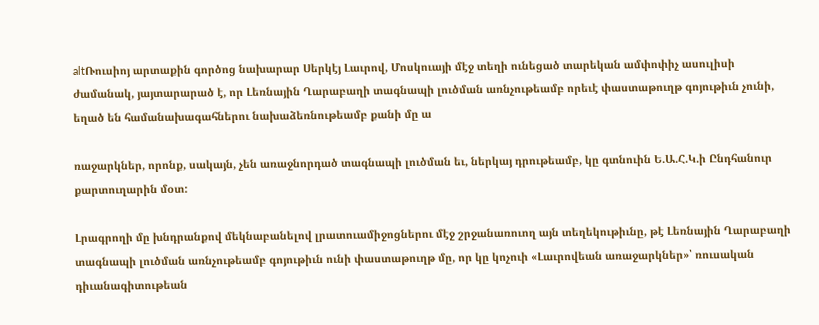altՌուսիոյ արտաքին գործոց նախարար Սերկէյ Լաւրով, Մոսկուայի մէջ տեղի ունեցած տարեկան ամփոփիչ ասուլիսի ժամանակ, յայտարարած է, որ Լեռնային Ղարաբաղի տագնապի լուծման առնչութեամբ որեւէ փաստաթուղթ գոյութիւն չունի, եղած են համանախագահներու նախաձեռնութեամբ քանի մը ա

ռաջարկներ, որոնք, սակայն, չեն առաջնորդած տագնապի լուծման եւ, ներկայ դրութեամբ, կը գտնուին Ե.Ա.Հ.Կ.ի Ընդհանուր քարտուղարին մօտ:

Լրագրողի մը խնդրանքով մեկնաբանելով լրատուամիջոցներու մէջ շրջանառուող այն տեղեկութիւնը, թէ Լեռնային Ղարաբաղի տագնապի լուծման առնչութեամբ գոյութիւն ունի փաստաթուղթ մը, որ կը կոչուի «Լաւրովեան առաջարկներ»՝ ռուսական դիւանագիտութեան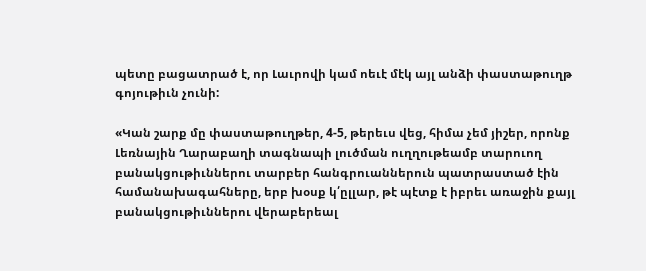պետը բացատրած է, որ Լաւրովի կամ ոեւէ մէկ այլ անձի փաստաթուղթ գոյութիւն չունի:

«Կան շարք մը փաստաթուղթեր, 4-5, թերեւս վեց, հիմա չեմ յիշեր, որոնք Լեռնային Ղարաբաղի տագնապի լուծման ուղղութեամբ տարուող բանակցութիւններու տարբեր հանգրուաններուն պատրաստած էին համանախագահները, երբ խօսք կ՛ըլլար, թէ պէտք է իբրեւ առաջին քայլ բանակցութիւններու վերաբերեալ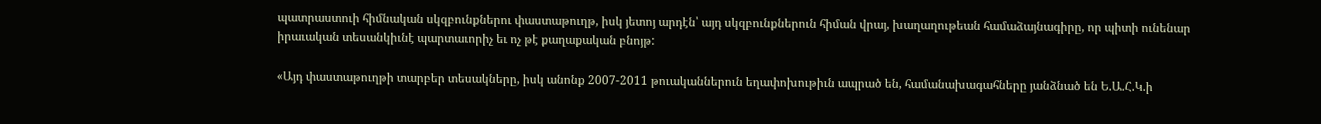պատրաստուի հիմնական սկզբունքներու փաստաթուղթ, իսկ յետոյ արդէն՝ այդ սկզբունքներուն հիման վրայ, խաղաղութեան համաձայնագիրը, որ պիտի ունենար իրաւական տեսանկիւնէ պարտաւորիչ եւ ոչ թէ քաղաքական բնոյթ:

«Այդ փաստաթուղթի տարբեր տեսակները, իսկ անոնք 2007-2011 թուականներուն եղափոխութիւն ապրած են, համանախագահները յանձնած են Ե.Ա.Հ.Կ.ի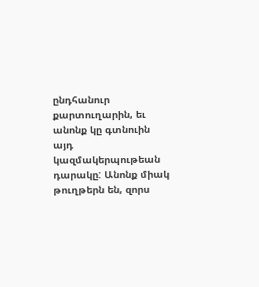ընդհանուր քարտուղարին, եւ անոնք կը գտնուին այդ կազմակերպութեան դարակը: Անոնք միակ թուղթերն են, զորս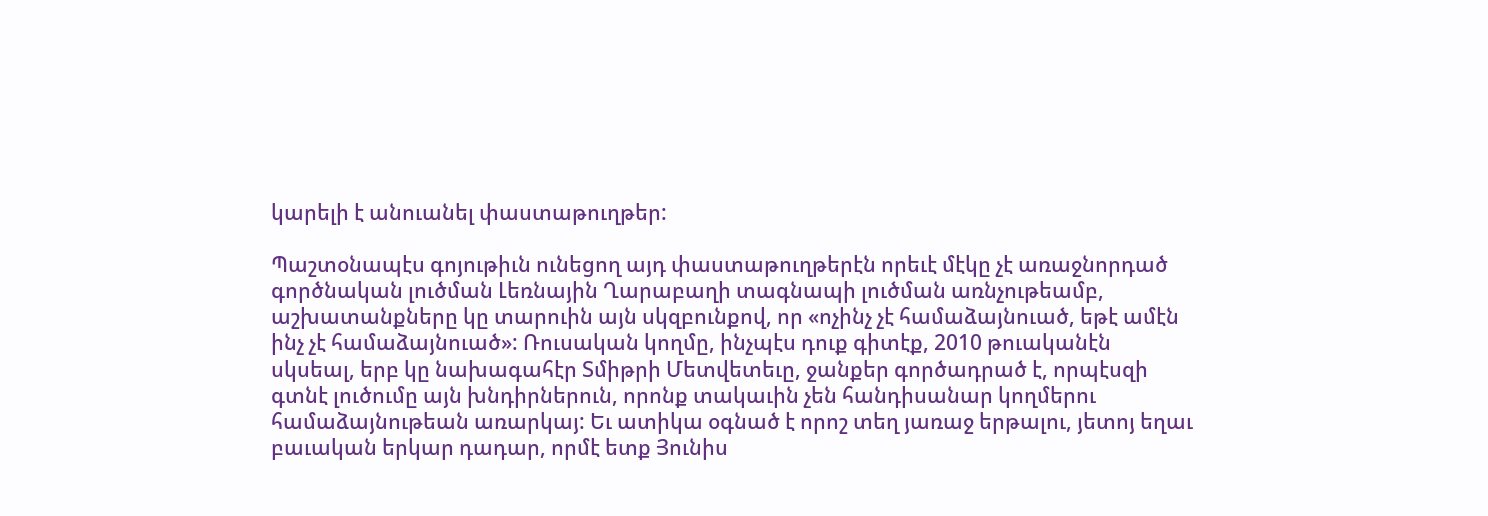կարելի է անուանել փաստաթուղթեր:

Պաշտօնապէս գոյութիւն ունեցող այդ փաստաթուղթերէն որեւէ մէկը չէ առաջնորդած գործնական լուծման Լեռնային Ղարաբաղի տագնապի լուծման առնչութեամբ, աշխատանքները կը տարուին այն սկզբունքով, որ «ոչինչ չէ համաձայնուած, եթէ ամէն ինչ չէ համաձայնուած»: Ռուսական կողմը, ինչպէս դուք գիտէք, 2010 թուականէն սկսեալ, երբ կը նախագահէր Տմիթրի Մետվետեւը, ջանքեր գործադրած է, որպէսզի գտնէ լուծումը այն խնդիրներուն, որոնք տակաւին չեն հանդիսանար կողմերու համաձայնութեան առարկայ: Եւ ատիկա օգնած է որոշ տեղ յառաջ երթալու, յետոյ եղաւ բաւական երկար դադար, որմէ ետք Յունիս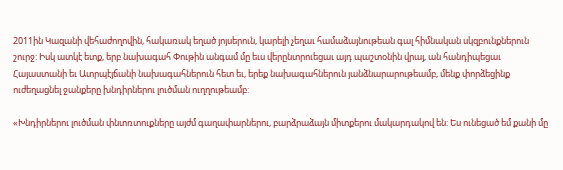2011ին Կազանի վեհաժողովին, հակառակ եղած յոյսերուն, կարելի չեղաւ համաձայնութեան գալ հիմնական սկզբունքներուն շուրջ: Իսկ ատկէ ետք, երբ նախագահ Փութին անգամ մը եւս վերընտրուեցաւ այդ պաշտօնին վրայ, ան հանդիպեցաւ Հայաստանի եւ Ատրպէյճանի նախագահներուն հետ եւ, երեք նախագահներուն յանձնարարութեամբ, մենք փորձեցինք ուժեղացնել ջանքերը խնդիրներու լուծման ուղղութեամբ:

«Խնդիրներու լուծման փնտռտուքները այժմ գաղափարներու, բարձրաձայն միտքերու մակարդակով են: Ես ունեցած եմ քանի մը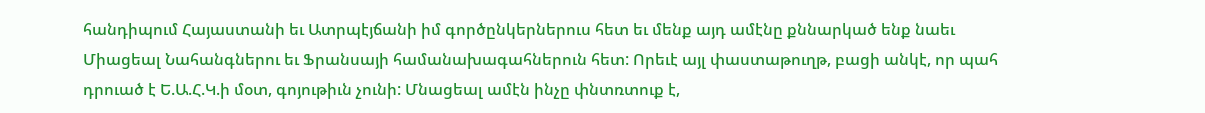հանդիպում Հայաստանի եւ Ատրպէյճանի իմ գործընկերներուս հետ եւ մենք այդ ամէնը քննարկած ենք նաեւ Միացեալ Նահանգներու եւ Ֆրանսայի համանախագահներուն հետ: Որեւէ այլ փաստաթուղթ, բացի անկէ, որ պահ դրուած է Ե.Ա.Հ.Կ.ի մօտ, գոյութիւն չունի: Մնացեալ ամէն ինչը փնտռտուք է,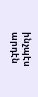ինչպէս արդէն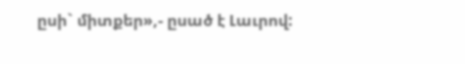ըսի` միտքեր»,- ըսած է Լաւրով: